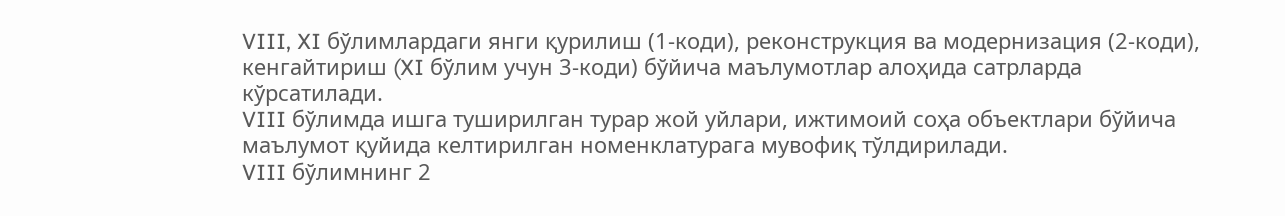VIII, XI бўлимлардаги янги қурилиш (1-коди), реконструкция ва модернизация (2-коди), кенгайтириш (XI бўлим учун 3-коди) бўйича маълумотлар алоҳида сатрларда кўрсатилади.
VIII бўлимда ишга туширилган турар жой уйлари, ижтимоий соҳа объектлари бўйича маълумот қуйида келтирилган номенклатурага мувофиқ тўлдирилади.
VIII бўлимнинг 2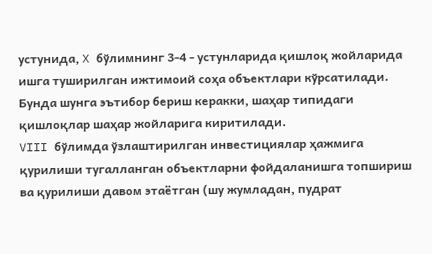устунида, X бўлимнинг 3-4 - устунларида қишлоқ жойларида ишга туширилган ижтимоий соҳа объектлари кўрсатилади. Бунда шунга эътибор бериш керакки, шаҳар типидаги қишлоқлар шаҳар жойларига киритилади.
VIII бўлимда ўзлаштирилган инвестициялар ҳажмига қурилиши тугалланган объектларни фойдаланишга топшириш ва қурилиши давом этаётган (шу жумладан, пудрат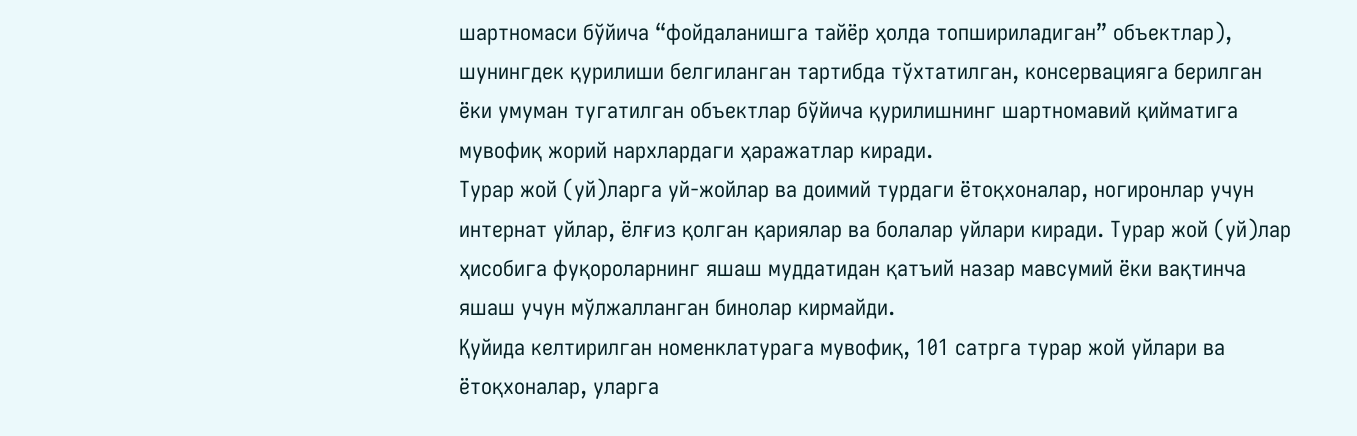шартномаси бўйича “фойдаланишга тайёр ҳолда топшириладиган” объектлар), шунингдек қурилиши белгиланган тартибда тўхтатилган, консервацияга берилган ёки умуман тугатилган объектлар бўйича қурилишнинг шартномавий қийматига мувофиқ жорий нархлардаги ҳаражатлар киради.
Турар жой (уй)ларга уй-жойлар ва доимий турдаги ётоқхоналар, ногиронлар учун интернат уйлар, ёлғиз қолган қариялар ва болалар уйлари киради. Турар жой (уй)лар ҳисобига фуқороларнинг яшаш муддатидан қатъий назар мавсумий ёки вақтинча яшаш учун мўлжалланган бинолар кирмайди.
Қуйида келтирилган номенклатурага мувофиқ, 101 сатрга турар жой уйлари ва ётоқхоналар, уларга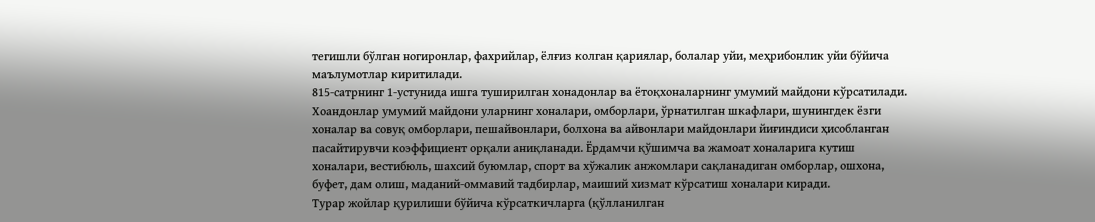тегишли бўлган ногиронлар, фахрийлар, ёлғиз колган қариялар, болалар уйи, меҳрибонлик уйи бўйича маълумотлар киритилади.
815-сатрнинг 1-устунида ишга туширилган хонадонлар ва ётоқхоналарнинг умумий майдони кўрсатилади. Хоандонлар умумий майдони уларнинг хоналари, омборлари, ўрнатилган шкафлари, шунингдек ёзги хоналар ва совуқ омборлари, пешайвонлари, болхона ва айвонлари майдонлари йиғиндиси ҳисобланган пасайтирувчи коэффициент орқали аниқланади. Ёрдамчи қўшимча ва жамоат хоналарига кутиш хоналари, вестибюль, шахсий буюмлар, спорт ва хўжалик анжомлари сақланадиган омборлар, ошхона, буфет, дам олиш, маданий-оммавий тадбирлар, маиший хизмат кўрсатиш хоналари киради.
Турар жойлар қурилиши бўйича кўрсаткичларга (қўлланилган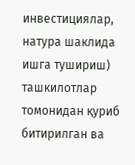инвестициялар, натура шаклида ишга тушириш) ташкилотлар томонидан қуриб битирилган ва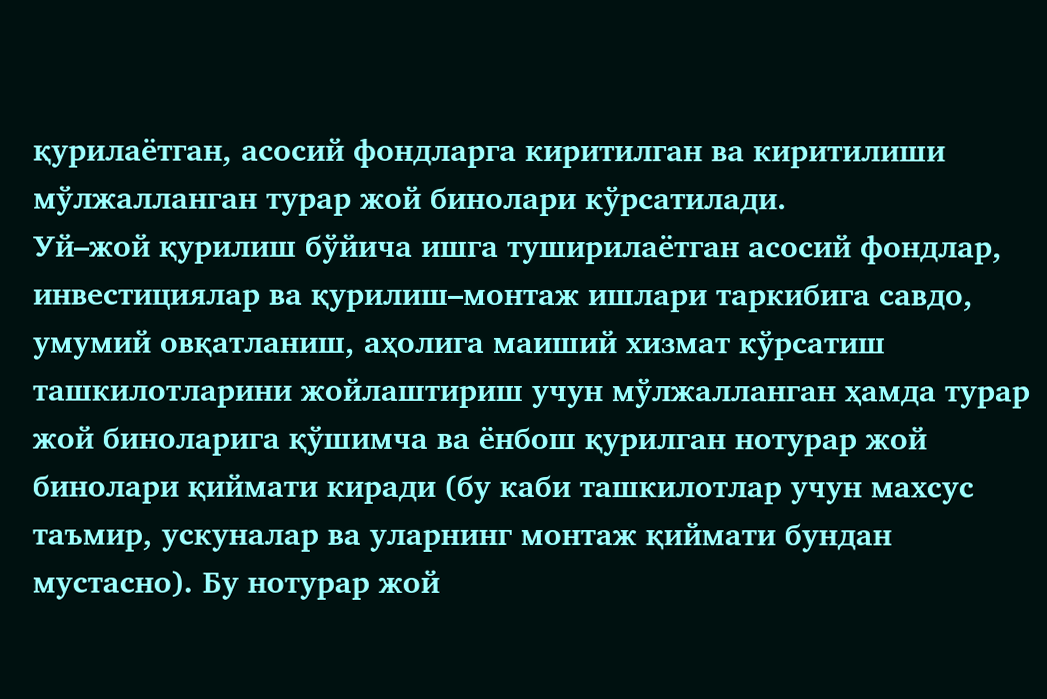қурилаётган, асосий фондларга киритилган ва киритилиши мўлжалланган турар жой бинолари кўрсатилади.
Уй–жой қурилиш бўйича ишга туширилаётган асосий фондлар, инвестициялар ва қурилиш–монтаж ишлари таркибига савдо, умумий овқатланиш, аҳолига маиший хизмат кўрсатиш ташкилотларини жойлаштириш учун мўлжалланган ҳамда турар жой биноларига қўшимча ва ёнбош қурилган нотурар жой бинолари қиймати киради (бу каби ташкилотлар учун махсус таъмир, ускуналар ва уларнинг монтаж қиймати бундан мустасно). Бу нотурар жой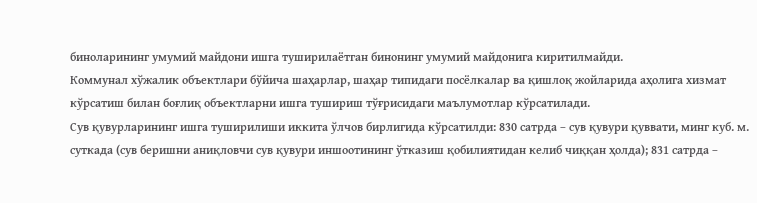биноларининг умумий майдони ишга туширилаётган бинонинг умумий майдонига киритилмайди.
Коммунал хўжалик объектлари бўйича шаҳарлар, шаҳар типидаги посёлкалар ва қишлоқ жойларида аҳолига хизмат кўрсатиш билан боғлиқ объектларни ишга тушириш тўғрисидаги маълумотлар кўрсатилади.
Сув қувурларининг ишга туширилиши иккита ўлчов бирлигида кўрсатилди: 830 сатрда – сув қувури қуввати, минг куб. м. суткада (сув беришни аниқловчи сув қувури иншоотининг ўтказиш қобилиятидан келиб чиққан ҳолда); 831 сатрда –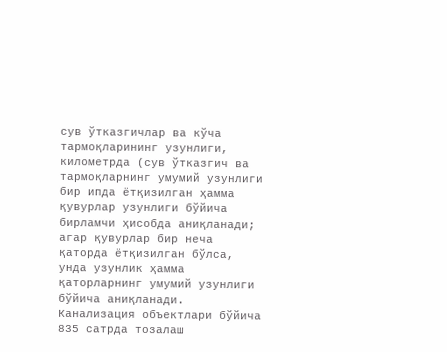сув ўтказгичлар ва кўча тармоқларининг узунлиги, километрда (сув ўтказгич ва тармоқларнинг умумий узунлиги бир ипда ётқизилган ҳамма қувурлар узунлиги бўйича бирламчи ҳисобда аниқланади; агар қувурлар бир неча қаторда ётқизилган бўлса, унда узунлик ҳамма қаторларнинг умумий узунлиги бўйича аниқланади.
Канализация объектлари бўйича 835 сатрда тозалаш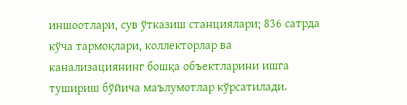иншоотлари, сув ўтказиш станциялари; 836 сатрда кўча тармоқлари, коллекторлар ва канализациянинг бошқа объектларини ишга тушириш бўйича маълумотлар кўрсатилади.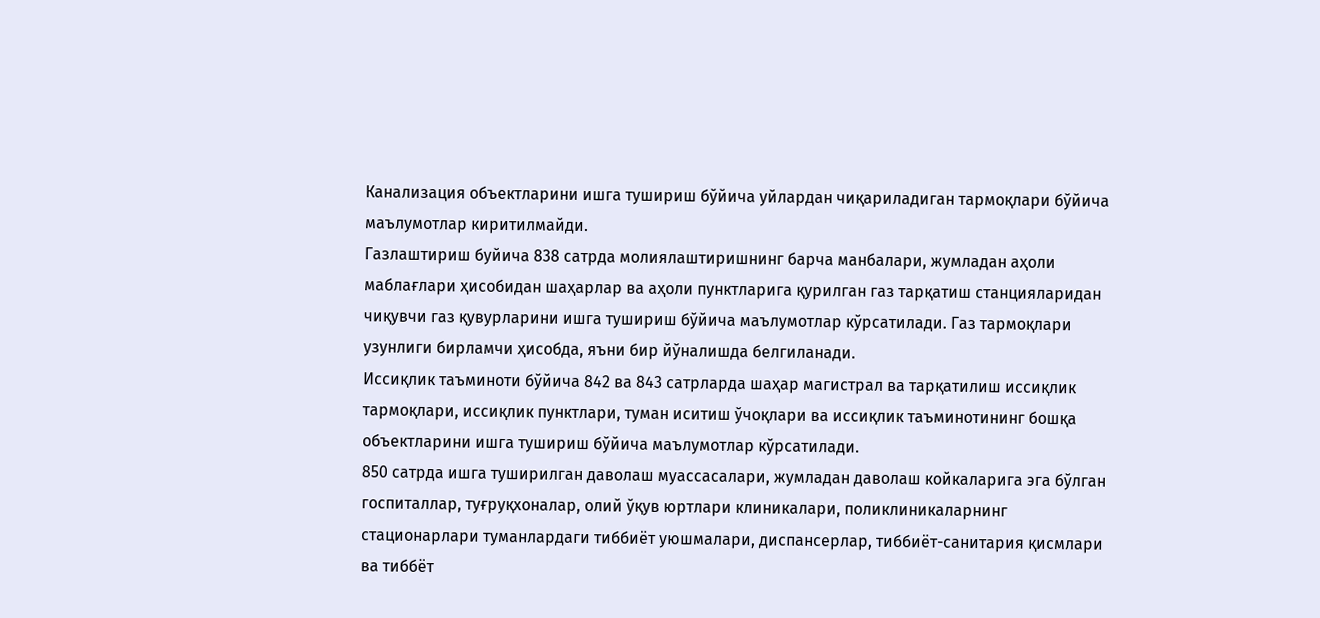Канализация объектларини ишга тушириш бўйича уйлардан чиқариладиган тармоқлари бўйича маълумотлар киритилмайди.
Газлаштириш буйича 838 сатрда молиялаштиришнинг барча манбалари, жумладан аҳоли маблағлари ҳисобидан шаҳарлар ва аҳоли пунктларига қурилган газ тарқатиш станцияларидан чиқувчи газ қувурларини ишга тушириш бўйича маълумотлар кўрсатилади. Газ тармоқлари узунлиги бирламчи ҳисобда, яъни бир йўналишда белгиланади.
Иссиқлик таъминоти бўйича 842 ва 843 сатрларда шаҳар магистрал ва тарқатилиш иссиқлик тармоқлари, иссиқлик пунктлари, туман иситиш ўчоқлари ва иссиқлик таъминотининг бошқа объектларини ишга тушириш бўйича маълумотлар кўрсатилади.
850 сатрда ишга туширилган даволаш муассасалари, жумладан даволаш койкаларига эга бўлган госпиталлар, туғруқхоналар, олий ўқув юртлари клиникалари, поликлиникаларнинг стационарлари туманлардаги тиббиёт уюшмалари, диспансерлар, тиббиёт-санитария қисмлари ва тиббёт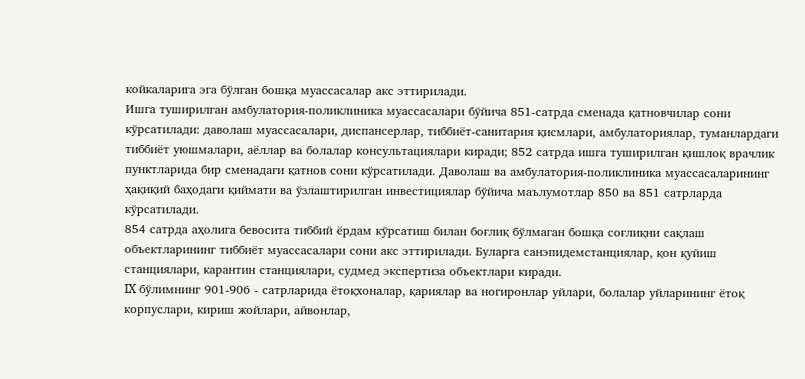койкаларига эга бўлган бошқа муассасалар акс эттирилади.
Ишга туширилган амбулатория-поликлиника муассасалари бўйича 851-сатрда сменада қатновчилар сони кўрсатилади: даволаш муассасалари, диспансерлар, тиббиёт-санитария қисмлари, амбулаториялар, туманлардаги тиббиёт уюшмалари, аёллар ва болалар консультациялари киради; 852 сатрда ишга туширилган қишлоқ врачлик пунктларида бир сменадаги қатнов сони кўрсатилади. Даволаш ва амбулатория-поликлиника муассасаларининг ҳақиқий баҳодаги қиймати ва ўзлаштирилган инвестициялар бўйича маълумотлар 850 ва 851 сатрларда кўрсатилади.
854 сатрда аҳолига бевосита тиббий ёрдам кўрсатиш билан боғлиқ бўлмаган бошқа соғлиқни сақлаш объектларининг тиббиёт муассасалари сони акс эттирилади. Буларга санэпидемстанциялар, қон қуйиш станциялари, карантин станциялари, судмед экспертиза объектлари киради.
IX бўлимнинг 901-906 - сатрларида ётоқхоналар, қариялар ва ногиронлар уйлари, болалар уйларининг ётоқ корпуслари, кириш жойлари, айвонлар,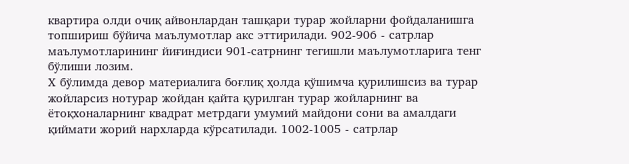квартира олди очиқ айвонлардан ташқари турар жойларни фойдаланишга топшириш бўйича маълумотлар акс эттирилади. 902-906 - сатрлар маълумотларининг йиғиндиси 901-сатрнинг тегишли маълумотларига тенг бўлиши лозим.
Х бўлимда девор материалига боғлиқ ҳолда қўшимча қурилишсиз ва турар жойларсиз нотурар жойдан қайта қурилган турар жойларнинг ва ётоқхоналарнинг квадрат метрдаги умумий майдони сони ва амалдаги қиймати жорий нархларда кўрсатилади. 1002-1005 - сатрлар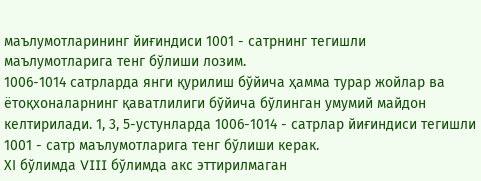маълумотларининг йиғиндиси 1001 - сатрнинг тегишли маълумотларига тенг бўлиши лозим.
1006-1014 сатрларда янги қурилиш бўйича ҳамма турар жойлар ва ётоқхоналарнинг қаватлилиги бўйича бўлинган умумий майдон келтирилади. 1, 3, 5-устунларда 1006-1014 - сатрлар йиғиндиси тегишли 1001 - сатр маълумотларига тенг бўлиши керак.
ХI бўлимда VIII бўлимда акс эттирилмаган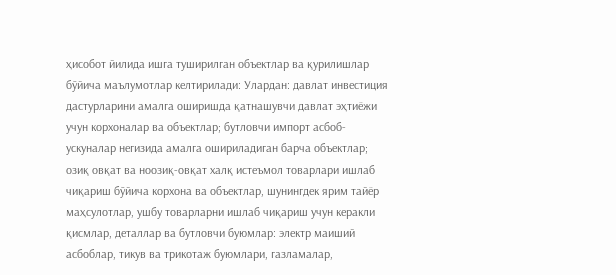ҳисобот йилида ишга туширилган объектлар ва қурилишлар бўйича маълумотлар келтирилади: Улардан: давлат инвестиция дастурларини амалга оширишда қатнашувчи давлат эҳтиёжи учун корхоналар ва объектлар; бутловчи импорт асбоб-ускуналар негизида амалга ошириладиган барча объектлар; озиқ овқат ва ноозиқ-овқат халқ истеъмол товарлари ишлаб чиқариш бўйича корхона ва объектлар, шунингдек ярим тайёр маҳсулотлар, ушбу товарларни ишлаб чиқариш учун керакли қисмлар, деталлар ва бутловчи буюмлар: электр маиший асбоблар, тикув ва трикотаж буюмлари, газламалар,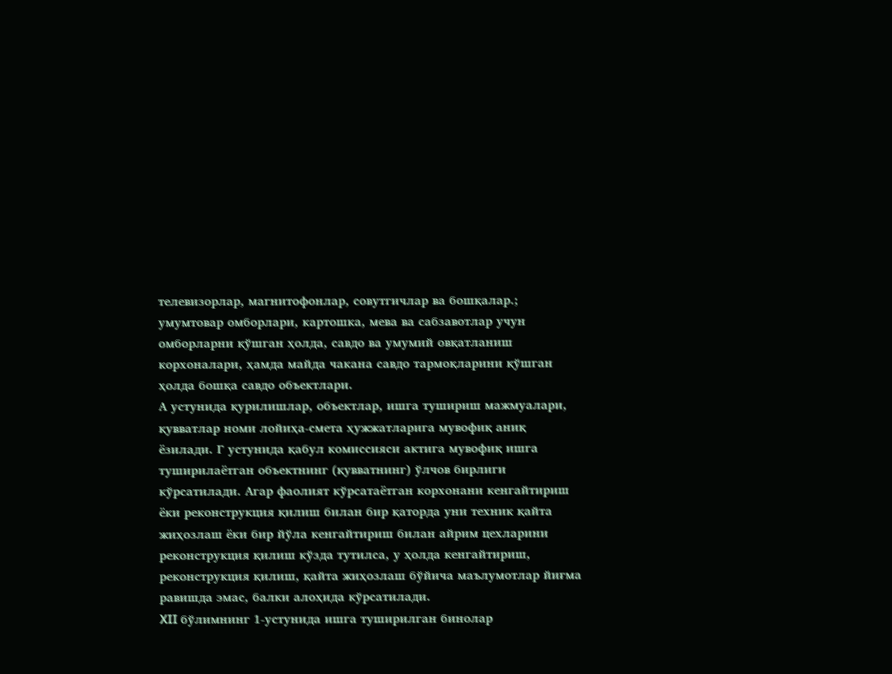телевизорлар, магнитофонлар, совутгичлар ва бошқалар.; умумтовар омборлари, картошка, мева ва сабзавотлар учун омборларни қўшган ҳолда, савдо ва умумий овқатланиш корхоналари, ҳамда майда чакана савдо тармоқларини қўшган ҳолда бошқа савдо объектлари.
А устунида қурилишлар, объектлар, ишга тушириш мажмуалари, қувватлар номи лойиҳа-смета ҳужжатларига мувофиқ аниқ ёзилади. Г устунида қабул комиссияси актига мувофиқ ишга туширилаётган объектнинг (қувватнинг) ўлчов бирлиги кўрсатилади. Агар фаолият кўрсатаётган корхонани кенгайтириш ёки реконструкция қилиш билан бир қаторда уни техник қайта жиҳозлаш ёки бир йўла кенгайтириш билан айрим цехларини реконструкция қилиш кўзда тутилса, у ҳолда кенгайтириш, реконструкция қилиш, қайта жиҳозлаш бўйича маълумотлар йиғма равишда эмас, балки алоҳида кўрсатилади.
XII бўлимнинг 1-устунида ишга туширилган бинолар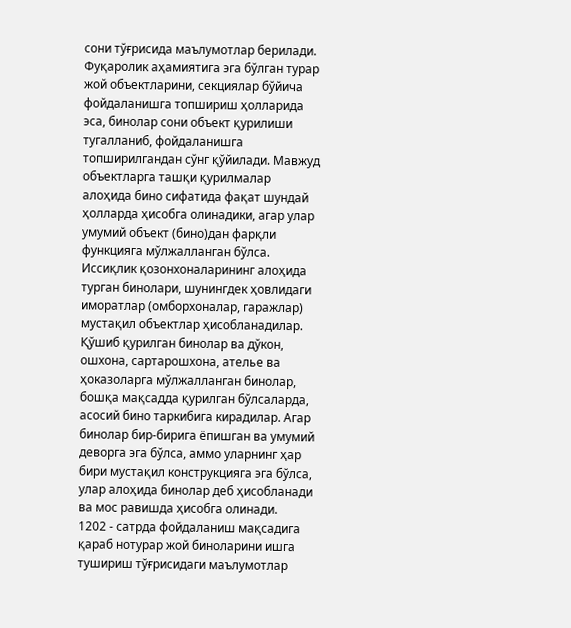сони тўғрисида маълумотлар берилади. Фуқаролик аҳамиятига эга бўлган турар жой объектларини, секциялар бўйича фойдаланишга топшириш ҳолларида эса, бинолар сони объект қурилиши тугалланиб, фойдаланишга топширилгандан сўнг қўйилади. Мавжуд объектларга ташқи қурилмалар алоҳида бино сифатида фақат шундай ҳолларда ҳисобга олинадики, агар улар умумий объект (бино)дан фарқли функцияга мўлжалланган бўлса. Иссиқлик қозонхоналарининг алоҳида турган бинолари, шунингдек ҳовлидаги иморатлар (омборхоналар, гаражлар) мустақил объектлар ҳисобланадилар. Қўшиб қурилган бинолар ва дўкон, ошхона, сартарошхона, ателье ва ҳоказоларга мўлжалланган бинолар, бошқа мақсадда қурилган бўлсаларда, асосий бино таркибига кирадилар. Агар бинолар бир-бирига ёпишган ва умумий деворга эга бўлса, аммо уларнинг ҳар бири мустақил конструкцияга эга бўлса, улар алоҳида бинолар деб ҳисобланади ва мос равишда ҳисобга олинади.
1202 - сатрда фойдаланиш мақсадига қараб нотурар жой биноларини ишга тушириш тўғрисидаги маълумотлар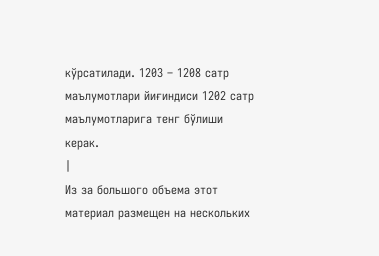кўрсатилади. 1203 – 1208 сатр маълумотлари йиғиндиси 1202 сатр маълумотларига тенг бўлиши керак.
|
Из за большого объема этот материал размещен на нескольких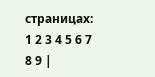страницах:
1 2 3 4 5 6 7 8 9 |